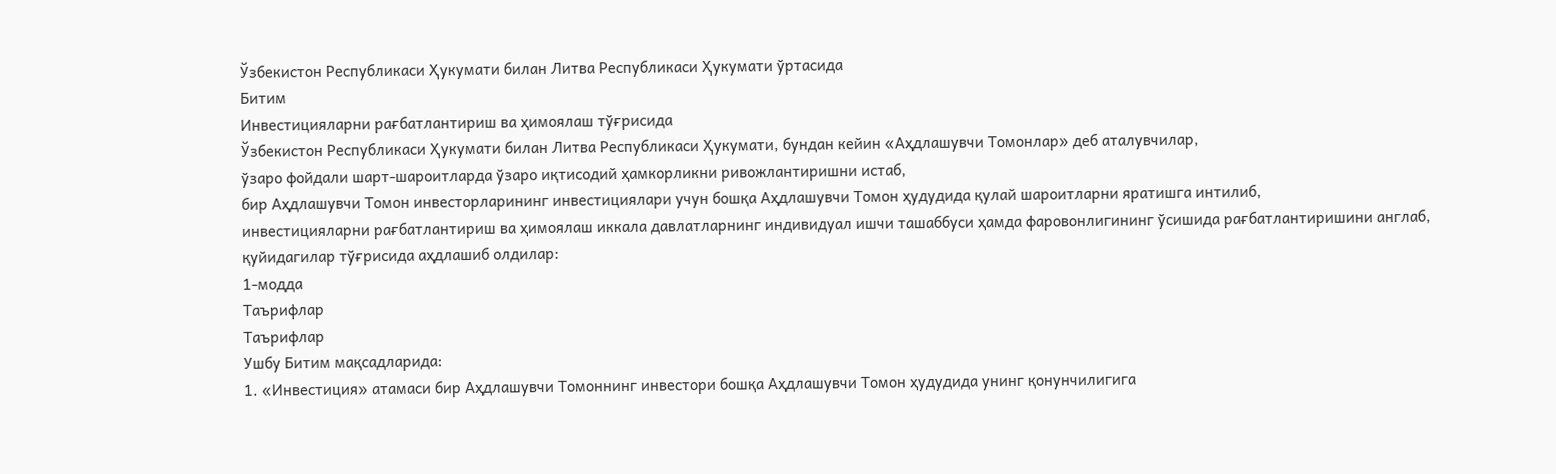Ўзбекистон Республикаси Ҳукумати билан Литва Республикаси Ҳукумати ўртасида
Битим
Инвестицияларни рағбатлантириш ва ҳимоялаш тўғрисида
Ўзбекистон Республикаси Ҳукумати билан Литва Республикаси Ҳукумати, бундан кейин «Аҳдлашувчи Томонлар» деб аталувчилар,
ўзаро фойдали шарт-шароитларда ўзаро иқтисодий ҳамкорликни ривожлантиришни истаб,
бир Аҳдлашувчи Томон инвесторларининг инвестициялари учун бошқа Аҳдлашувчи Томон ҳудудида қулай шароитларни яратишга интилиб,
инвестицияларни рағбатлантириш ва ҳимоялаш иккала давлатларнинг индивидуал ишчи ташаббуси ҳамда фаровонлигининг ўсишида рағбатлантиришини англаб,
қуйидагилар тўғрисида аҳдлашиб олдилар:
1-модда
Таърифлар
Таърифлар
Ушбу Битим мақсадларида:
1. «Инвестиция» атамаси бир Аҳдлашувчи Томоннинг инвестори бошқа Аҳдлашувчи Томон ҳудудида унинг қонунчилигига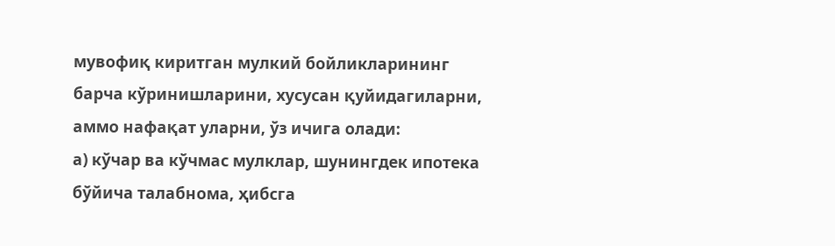мувофиқ киритган мулкий бойликларининг барча кўринишларини, хусусан қуйидагиларни, аммо нафақат уларни, ўз ичига олади:
а) кўчар ва кўчмас мулклар, шунингдек ипотека бўйича талабнома, ҳибсга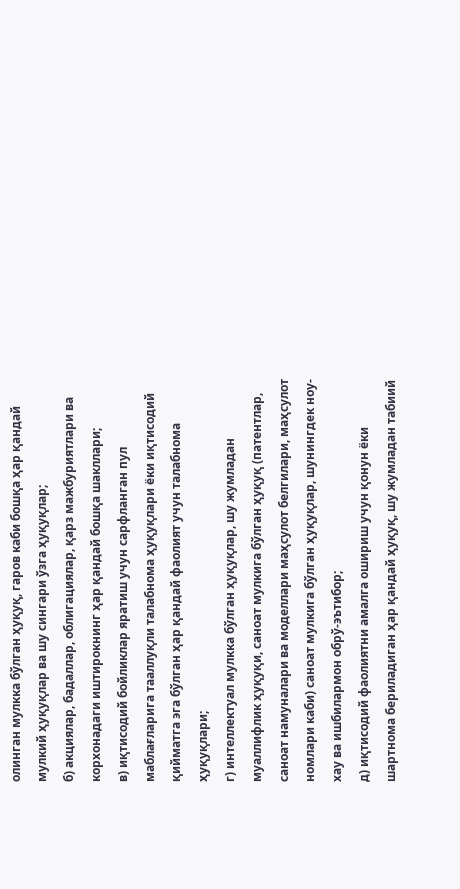олинган мулкка бўлган ҳуқуқ, гаров каби бошқа ҳар қандай мулкий ҳуқуқлар ва шу сингари ўзга ҳуқуқлар;
б) акциялар, бадаллар, облигациялар, қарз мажбуриятлари ва корхонадаги иштирокнинг ҳар қандай бошқа шакллари;
в) иқтисодий бойликлар яратиш учун сарфланган пул маблағларига тааллуқли талабнома ҳуқуқлари ёки иқтисодий қийматга эга бўлган ҳар қандай фаолият учун талабнома ҳуқуқлари;
г) интеллектуал мулкка бўлган ҳуқуқлар, шу жумладан муаллифлик ҳуқуқи, саноат мулкига бўлган ҳуқуқ (патентлар, саноат намуналари ва моделлари маҳсулот белгилари, маҳсулот номлари каби) саноат мулкига бўлган ҳуқуқлар, шунингдек ноу-хау ва ишбилармон обрў-эътибор;
д) иқтисодий фаолиятни амалга ошириш учун қонун ёки шартнома бериладиган ҳар қандай ҳуқуқ, шу жумладан табиий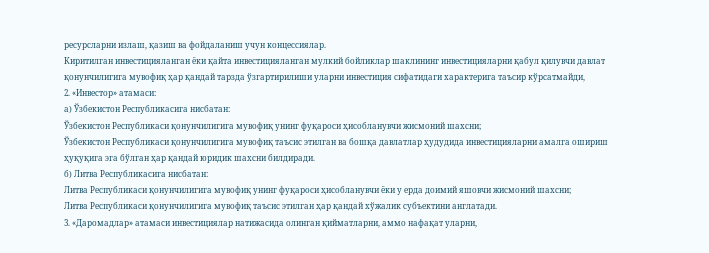ресурсларни излаш, қазиш ва фойдаланиш учун концессиялар.
Киритилган инвестицияланган ёки қайта инвестицияланган мулкий бойликлар шаклининг инвестицияларни қабул қилувчи давлат қонунчилигига мувофиқ ҳар қандай тарзда ўзгартирилиши уларни инвестиция сифатидаги характерига таъсир кўрсатмайди,
2. «Инвестор» атамаси:
а) Ўзбекистон Республикасига нисбатан:
Ўзбекистон Республикаси қонунчилигига мувофиқ унинг фуқароси ҳисобланувчи жисмоний шахсни;
Ўзбекистон Республикаси қонунчилигига мувофиқ таъсис этилган ва бошқа давлатлар ҳудудида инвестицияларни амалга ошириш ҳуқуқига эга бўлган ҳар қандай юридик шахсни билдиради.
б) Литва Республикасига нисбатан:
Литва Республикаси қонунчилигига мувофиқ унинг фуқароси ҳисобланувчи ёки у ерда доимий яшовчи жисмоний шахсни;
Литва Республикаси қонунчилигига мувофиқ таъсис этилган ҳар қандай хўжалик субъектини англатади.
3. «Даромадлар» атамаси инвестициялар натижасида олинган қийматларни, аммо нафақат уларни,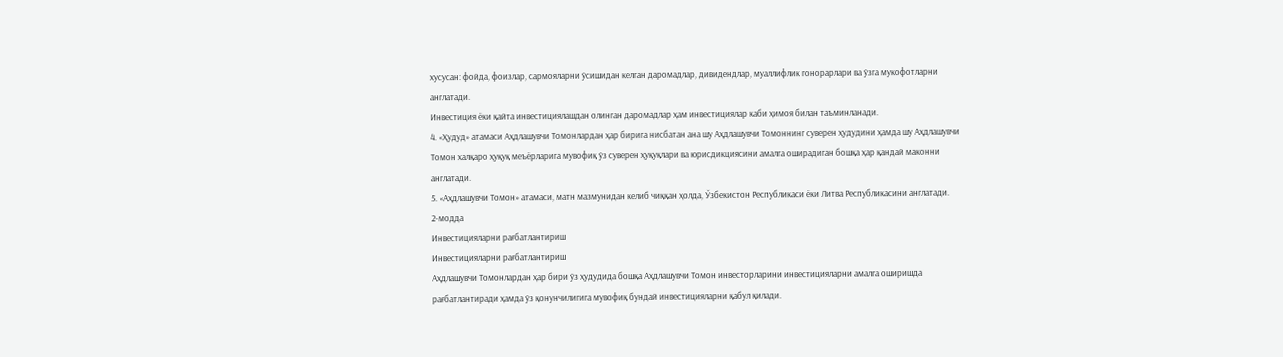хусусан: фойда, фоизлар, сармояларни ўсишидан келган даромадлар, дивидендлар, муаллифлик гонорарлари ва ўзга мукофотларни англатади.
Инвестиция ёки қайта инвестициялашдан олинган даромадлар ҳам инвестициялар каби ҳимоя билан таъминланади.
4. «Ҳудуд» атамаси Аҳдлашувчи Томонлардан ҳар бирига нисбатан ана шу Аҳдлашувчи Томоннинг суверен ҳудудини ҳамда шу Аҳдлашувчи Томон халқаро ҳуқуқ меъёрларига мувофиқ ўз суверен ҳуқуқлари ва юрисдикциясини амалга оширадиган бошқа ҳар қандай маконни англатади.
5. «Аҳдлашувчи Томон» атамаси, матн мазмунидан келиб чиққан ҳолда, Ўзбекистон Республикаси ёки Литва Республикасини англатади.
2-модда
Инвестицияларни рағбатлантириш
Инвестицияларни рағбатлантириш
Аҳдлашувчи Томонлардан ҳар бири ўз ҳудудида бошқа Аҳдлашувчи Томон инвесторларини инвестицияларни амалга оширишда рағбатлантиради ҳамда ўз қонунчилигига мувофиқ бундай инвестицияларни қабул қилади.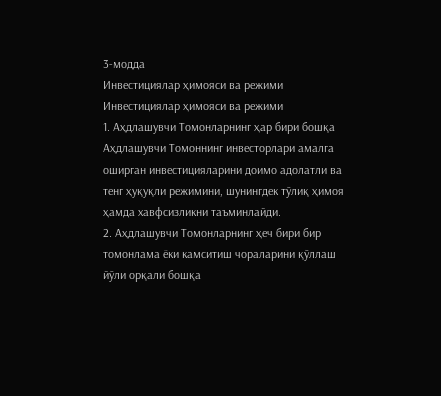3-модда
Инвестициялар ҳимояси ва режими
Инвестициялар ҳимояси ва режими
1. Аҳдлашувчи Томонларнинг ҳар бири бошқа Аҳдлашувчи Томоннинг инвесторлари амалга оширган инвестицияларини доимо адолатли ва тенг ҳуқуқли режимини, шунингдек тўлиқ ҳимоя ҳамда хавфсизликни таъминлайди.
2. Аҳдлашувчи Томонларнинг ҳеч бири бир томонлама ёки камситиш чораларини қўллаш йўли орқали бошқа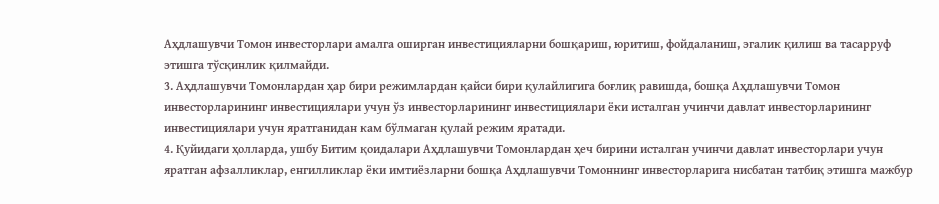Аҳдлашувчи Томон инвесторлари амалга оширган инвестицияларни бошқариш, юритиш, фойдаланиш, эгалик қилиш ва тасарруф этишга тўсқинлик қилмайди.
3. Аҳдлашувчи Томонлардан ҳар бири режимлардан қайси бири қулайлигига боғлиқ равишда, бошқа Аҳдлашувчи Томон инвесторларининг инвестициялари учун ўз инвесторларининг инвестициялари ёки исталган учинчи давлат инвесторларининг инвестициялари учун яратганидан кам бўлмаган қулай режим яратади.
4. Қуйидаги ҳолларда, ушбу Битим қоидалари Аҳдлашувчи Томонлардан ҳеч бирини исталган учинчи давлат инвесторлари учун яратган афзалликлар, енгилликлар ёки имтиёзларни бошқа Аҳдлашувчи Томоннинг инвесторларига нисбатан татбиқ этишга мажбур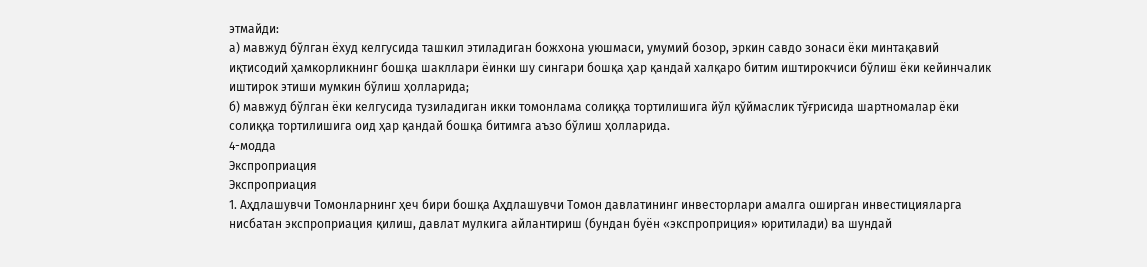этмайди:
а) мавжуд бўлган ёхуд келгусида ташкил этиладиган божхона уюшмаси, умумий бозор, эркин савдо зонаси ёки минтақавий иқтисодий ҳамкорликнинг бошқа шакллари ёинки шу сингари бошқа ҳар қандай халқаро битим иштирокчиси бўлиш ёки кейинчалик иштирок этиши мумкин бўлиш ҳолларида;
б) мавжуд бўлган ёки келгусида тузиладиган икки томонлама солиққа тортилишига йўл қўймаслик тўғрисида шартномалар ёки солиққа тортилишига оид ҳар қандай бошқа битимга аъзо бўлиш ҳолларида.
4-модда
Экспроприация
Экспроприация
1. Аҳдлашувчи Томонларнинг ҳеч бири бошқа Аҳдлашувчи Томон давлатининг инвесторлари амалга оширган инвестицияларга нисбатан экспроприация қилиш, давлат мулкига айлантириш (бундан буён «экспроприция» юритилади) ва шундай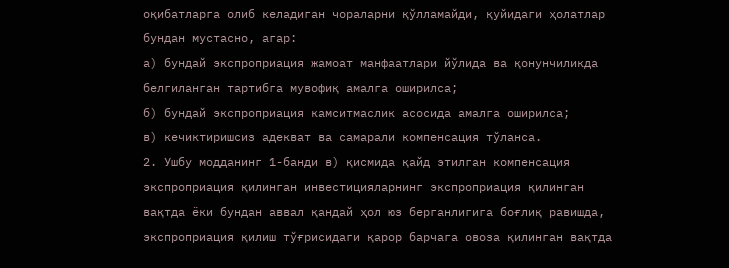оқибатларга олиб келадиган чораларни қўлламайди, қуйидаги ҳолатлар бундан мустасно, агар:
а) бундай экспроприация жамоат манфаатлари йўлида ва қонунчиликда белгиланган тартибга мувофиқ амалга оширилса;
б) бундай экспроприация камситмаслик асосида амалга оширилса;
в) кечиктиришсиз адекват ва самарали компенсация тўланса.
2. Ушбу модданинг 1-банди в) қисмида қайд этилган компенсация экспроприация қилинган инвестицияларнинг экспроприация қилинган вақтда ёки бундан аввал қандай ҳол юз берганлигига боғлиқ равишда, экспроприация қилиш тўғрисидаги қарор барчага овоза қилинган вақтда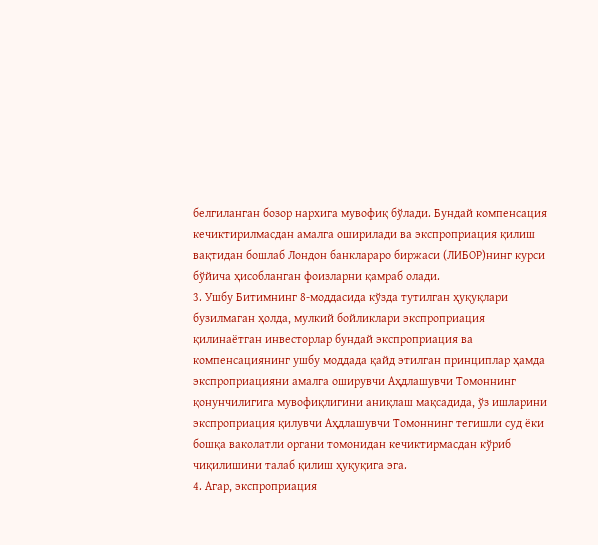белгиланган бозор нархига мувофиқ бўлади. Бундай компенсация кечиктирилмасдан амалга оширилади ва экспроприация қилиш вақтидан бошлаб Лондон банклараро биржаси (ЛИБОР)нинг курси бўйича ҳисобланган фоизларни қамраб олади.
3. Ушбу Битимнинг 8-моддасида кўзда тутилган ҳуқуқлари бузилмаган ҳолда, мулкий бойликлари экспроприация қилинаётган инвесторлар бундай экспроприация ва компенсациянинг ушбу моддада қайд этилган принциплар ҳамда экспроприацияни амалга оширувчи Аҳдлашувчи Томоннинг қонунчилигига мувофиқлигини аниқлаш мақсадида, ўз ишларини экспроприация қилувчи Аҳдлашувчи Томоннинг тегишли суд ёки бошқа ваколатли органи томонидан кечиктирмасдан кўриб чиқилишини талаб қилиш ҳуқуқига эга.
4. Агар, экспроприация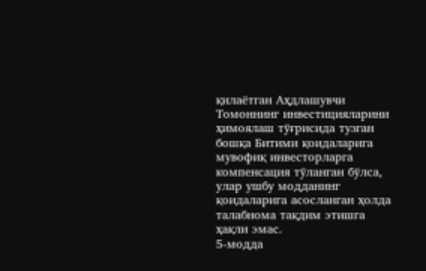қилаётган Аҳдлашувчи Томоннинг инвестицияларини ҳимоялаш тўғрисида тузган бошқа Битими қоидаларига мувофиқ инвесторларга компенсация тўланган бўлса, улар ушбу модданинг қоидаларига асосланган ҳолда талабнома тақдим этишга ҳақли эмас.
5-модда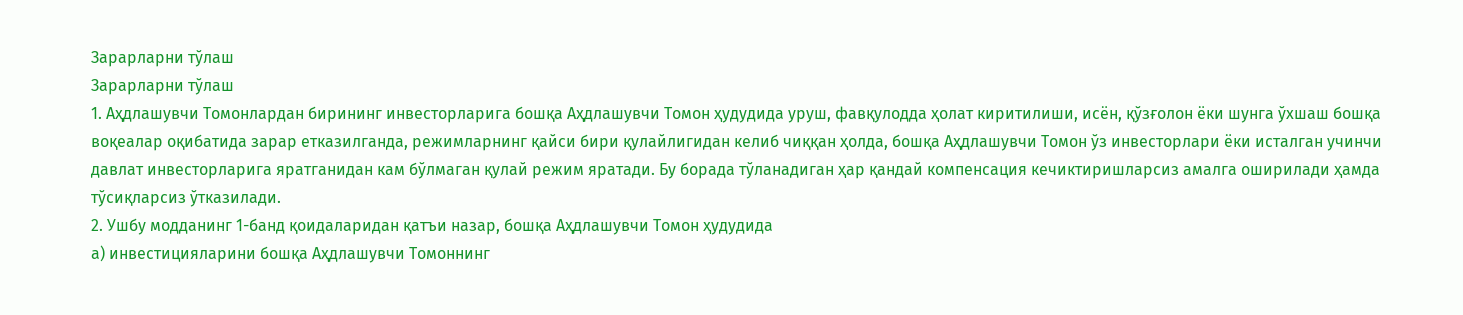Зарарларни тўлаш
Зарарларни тўлаш
1. Аҳдлашувчи Томонлардан бирининг инвесторларига бошқа Аҳдлашувчи Томон ҳудудида уруш, фавқулодда ҳолат киритилиши, исён, қўзғолон ёки шунга ўхшаш бошқа воқеалар оқибатида зарар етказилганда, режимларнинг қайси бири қулайлигидан келиб чиққан ҳолда, бошқа Аҳдлашувчи Томон ўз инвесторлари ёки исталган учинчи давлат инвесторларига яратганидан кам бўлмаган қулай режим яратади. Бу борада тўланадиган ҳар қандай компенсация кечиктиришларсиз амалга оширилади ҳамда тўсиқларсиз ўтказилади.
2. Ушбу модданинг 1-банд қоидаларидан қатъи назар, бошқа Аҳдлашувчи Томон ҳудудида
а) инвестицияларини бошқа Аҳдлашувчи Томоннинг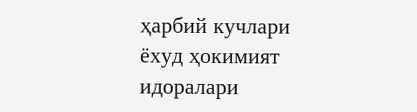ҳарбий кучлари ёхуд ҳокимият идоралари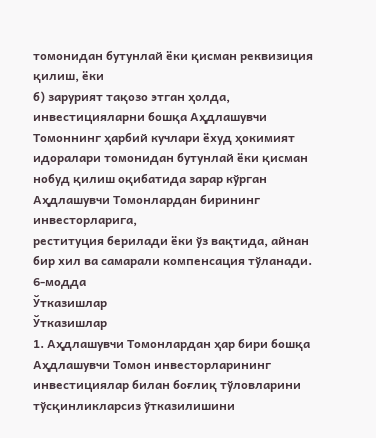томонидан бутунлай ёки қисман реквизиция қилиш, ёки
б) зарурият тақозо этган ҳолда, инвестицияларни бошқа Аҳдлашувчи Томоннинг ҳарбий кучлари ёхуд ҳокимият идоралари томонидан бутунлай ёки қисман нобуд қилиш оқибатида зарар кўрган Аҳдлашувчи Томонлардан бирининг инвесторларига,
реституция берилади ёки ўз вақтида, айнан бир хил ва самарали компенсация тўланади.
6-модда
Ўтказишлар
Ўтказишлар
1. Аҳдлашувчи Томонлардан ҳар бири бошқа Аҳдлашувчи Томон инвесторларининг инвестициялар билан боғлиқ тўловларини тўсқинликларсиз ўтказилишини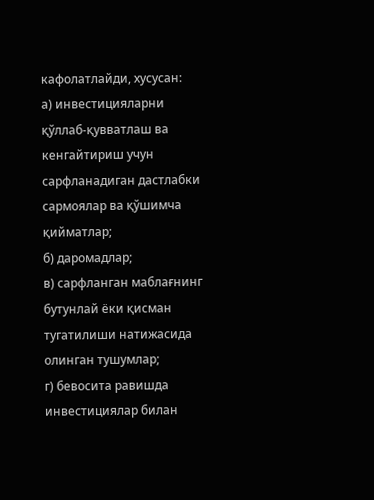кафолатлайди, хусусан:
а) инвестицияларни қўллаб-қувватлаш ва кенгайтириш учун сарфланадиган дастлабки сармоялар ва қўшимча қийматлар;
б) даромадлар;
в) сарфланган маблағнинг бутунлай ёки қисман тугатилиши натижасида олинган тушумлар;
г) бевосита равишда инвестициялар билан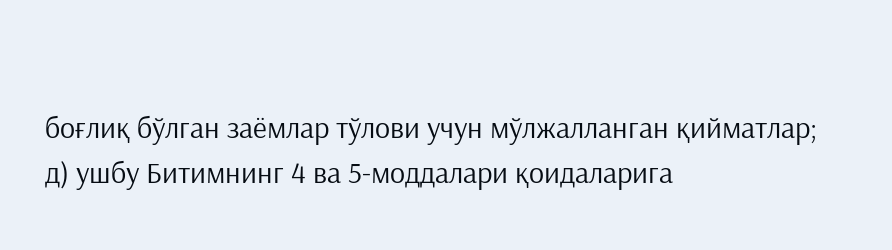боғлиқ бўлган заёмлар тўлови учун мўлжалланган қийматлар;
д) ушбу Битимнинг 4 ва 5-моддалари қоидаларига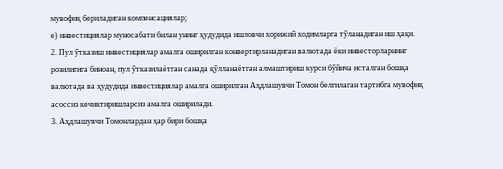мувофиқ бериладиган компенсациялар;
е) инвестициялар муносабати билан унинг ҳудудида ишловчи хорижий ходимларга тўланадиган иш ҳақи.
2. Пул ўтказиш инвестициялар амалга оширилган конвертирланадиган валютада ёки инвесторларнинг розилигига биноан, пул ўтказилаётган санада қўлланаётган алмаштириш курси бўйича исталган бошқа валютада ва ҳудудида инвестициялар амалга оширилган Аҳдлашувчи Томон белгилаган тартибга мувофиқ асоссиз кечиктиришларсиз амалга оширилади.
3. Аҳдлашувчи Томонлардан ҳар бири бошқа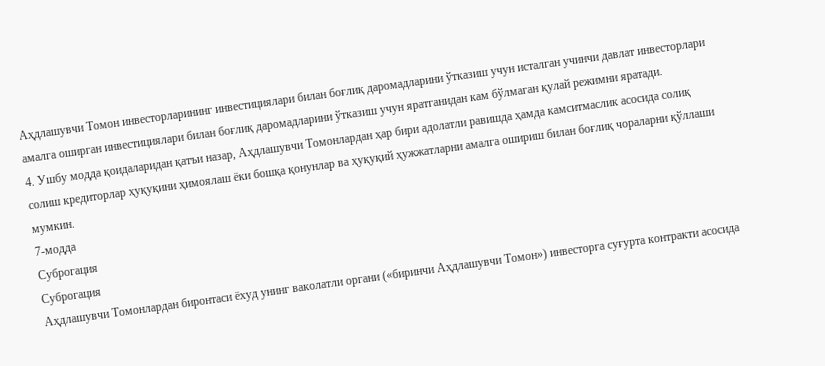Аҳдлашувчи Томон инвесторларининг инвестициялари билан боғлиқ даромадларини ўтказиш учун исталган учинчи давлат инвесторлари амалга оширган инвестициялари билан боғлиқ даромадларини ўтказиш учун яратганидан кам бўлмаган қулай режимни яратади.
4. Ушбу модда қоидаларидан қатъи назар, Аҳдлашувчи Томонлардан ҳар бири адолатли равишда ҳамда камситмаслик асосида солиқ солиш кредиторлар ҳуқуқини ҳимоялаш ёки бошқа қонунлар ва ҳуқуқий ҳужжатларни амалга ошириш билан боғлиқ чораларни қўллаши мумкин.
7-модда
Суброгация
Суброгация
Аҳдлашувчи Томонлардан биронтаси ёхуд унинг ваколатли органи («биринчи Аҳдлашувчи Томон») инвесторга суғурта контракти асосида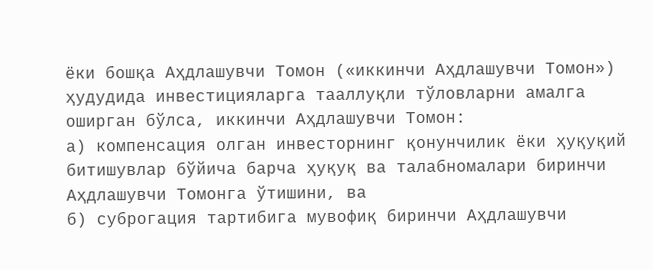ёки бошқа Аҳдлашувчи Томон («иккинчи Аҳдлашувчи Томон») ҳудудида инвестицияларга тааллуқли тўловларни амалга оширган бўлса, иккинчи Аҳдлашувчи Томон:
а) компенсация олган инвесторнинг қонунчилик ёки ҳуқуқий битишувлар бўйича барча ҳуқуқ ва талабномалари биринчи Аҳдлашувчи Томонга ўтишини, ва
б) суброгация тартибига мувофиқ биринчи Аҳдлашувчи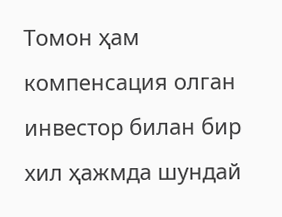Томон ҳам компенсация олган инвестор билан бир хил ҳажмда шундай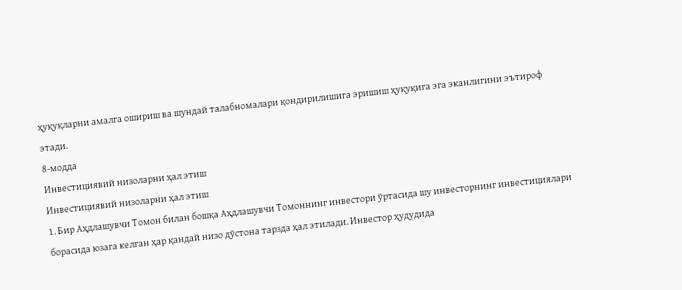ҳуқуқларни амалга ошириш ва шундай талабномалари қондирилишига эришиш ҳуқуқига эга эканлигини эътироф этади.
8-модда
Инвестициявий низоларни ҳал этиш
Инвестициявий низоларни ҳал этиш
1. Бир Аҳдлашувчи Томон билан бошқа Аҳдлашувчи Томоннинг инвестори ўртасида шу инвесторнинг инвестициялари борасида юзага келган ҳар қандай низо дўстона тарзда ҳал этилади. Инвестор ҳудудида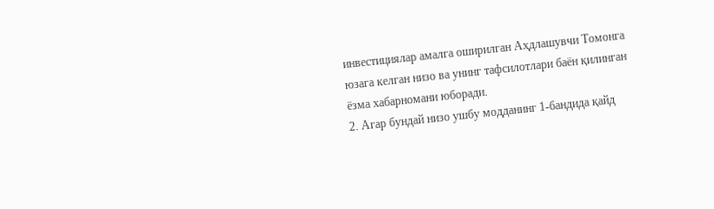инвестициялар амалга оширилган Аҳдлашувчи Томонга юзага келган низо ва унинг тафсилотлари баён қилинган ёзма хабарномани юборади.
2. Агар бундай низо ушбу модданинг 1-бандида қайд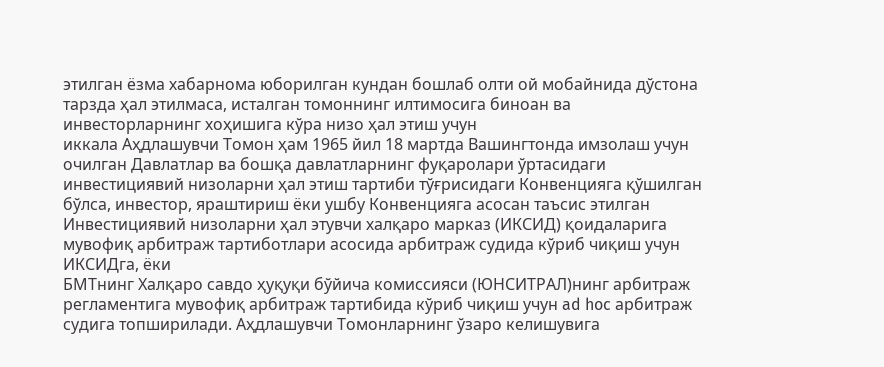этилган ёзма хабарнома юборилган кундан бошлаб олти ой мобайнида дўстона тарзда ҳал этилмаса, исталган томоннинг илтимосига биноан ва инвесторларнинг хоҳишига кўра низо ҳал этиш учун
иккала Аҳдлашувчи Томон ҳам 1965 йил 18 мартда Вашингтонда имзолаш учун очилган Давлатлар ва бошқа давлатларнинг фуқаролари ўртасидаги инвестициявий низоларни ҳал этиш тартиби тўғрисидаги Конвенцияга қўшилган бўлса, инвестор, яраштириш ёки ушбу Конвенцияга асосан таъсис этилган Инвестициявий низоларни ҳал этувчи халқаро марказ (ИКСИД) қоидаларига мувофиқ арбитраж тартиботлари асосида арбитраж судида кўриб чиқиш учун ИКСИДга, ёки
БМТнинг Халқаро савдо ҳуқуқи бўйича комиссияси (ЮНСИТРАЛ)нинг арбитраж регламентига мувофиқ арбитраж тартибида кўриб чиқиш учун ad hoc арбитраж судига топширилади. Аҳдлашувчи Томонларнинг ўзаро келишувига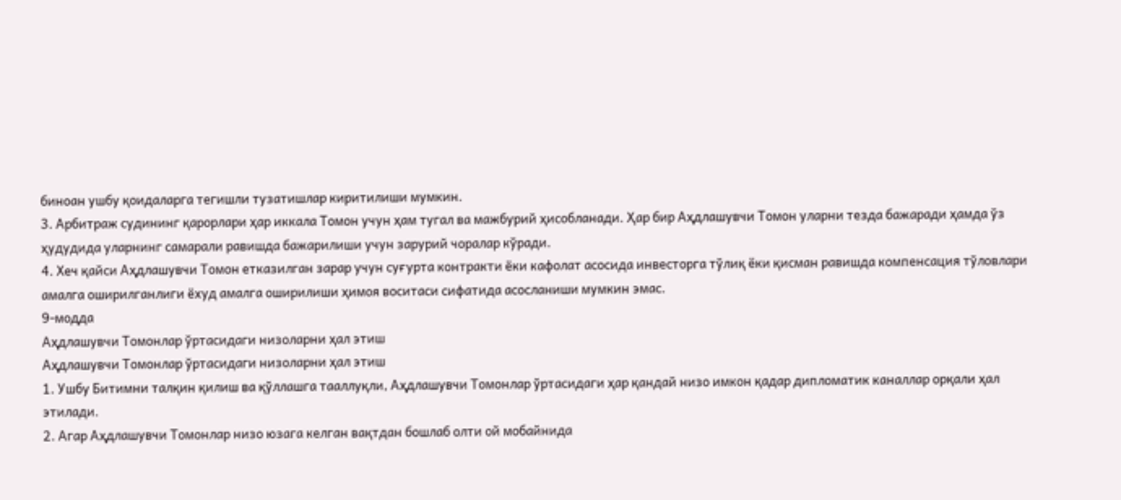биноан ушбу қоидаларга тегишли тузатишлар киритилиши мумкин.
3. Арбитраж судининг қарорлари ҳар иккала Томон учун ҳам тугал ва мажбурий ҳисобланади. Ҳар бир Аҳдлашувчи Томон уларни тезда бажаради ҳамда ўз ҳудудида уларнинг самарали равишда бажарилиши учун зарурий чоралар кўради.
4. Хеч қайси Аҳдлашувчи Томон етказилган зарар учун суғурта контракти ёки кафолат асосида инвесторга тўлиқ ёки қисман равишда компенсация тўловлари амалга оширилганлиги ёхуд амалга оширилиши ҳимоя воситаси сифатида асосланиши мумкин эмас.
9-модда
Аҳдлашувчи Томонлар ўртасидаги низоларни ҳал этиш
Аҳдлашувчи Томонлар ўртасидаги низоларни ҳал этиш
1. Ушбу Битимни талқин қилиш ва қўллашга тааллуқли, Аҳдлашувчи Томонлар ўртасидаги ҳар қандай низо имкон қадар дипломатик каналлар орқали ҳал этилади.
2. Агар Аҳдлашувчи Томонлар низо юзага келган вақтдан бошлаб олти ой мобайнида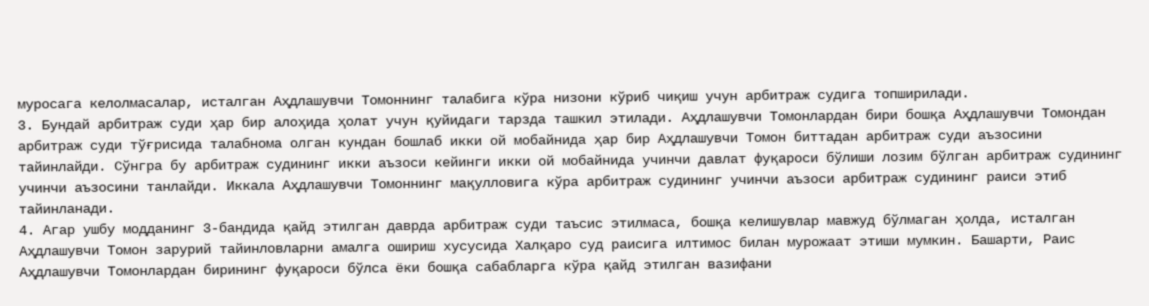муросага келолмасалар, исталган Аҳдлашувчи Томоннинг талабига кўра низони кўриб чиқиш учун арбитраж судига топширилади.
3. Бундай арбитраж суди ҳар бир алоҳида ҳолат учун қуйидаги тарзда ташкил этилади. Аҳдлашувчи Томонлардан бири бошқа Аҳдлашувчи Томондан арбитраж суди тўғрисида талабнома олган кундан бошлаб икки ой мобайнида ҳар бир Аҳдлашувчи Томон биттадан арбитраж суди аъзосини тайинлайди. Сўнгра бу арбитраж судининг икки аъзоси кейинги икки ой мобайнида учинчи давлат фуқароси бўлиши лозим бўлган арбитраж судининг учинчи аъзосини танлайди. Иккала Аҳдлашувчи Томоннинг мақулловига кўра арбитраж судининг учинчи аъзоси арбитраж судининг раиси этиб тайинланади.
4. Агар ушбу модданинг 3-бандида қайд этилган даврда арбитраж суди таъсис этилмаса, бошқа келишувлар мавжуд бўлмаган ҳолда, исталган Аҳдлашувчи Томон зарурий тайинловларни амалга ошириш хусусида Халқаро суд раисига илтимос билан мурожаат этиши мумкин. Башарти, Раис Аҳдлашувчи Томонлардан бирининг фуқароси бўлса ёки бошқа сабабларга кўра қайд этилган вазифани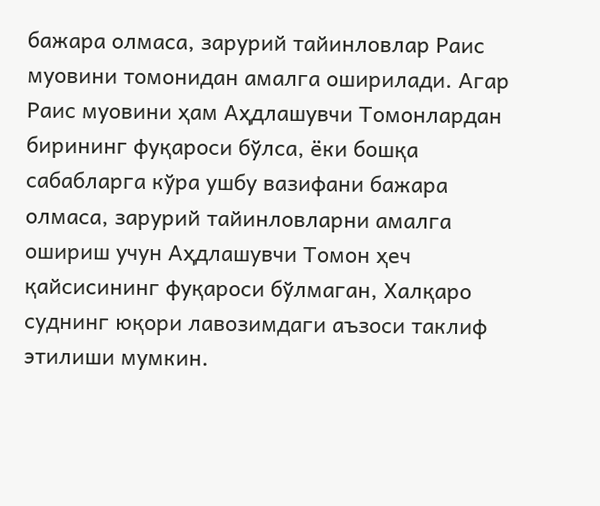бажара олмаса, зарурий тайинловлар Раис муовини томонидан амалга оширилади. Агар Раис муовини ҳам Аҳдлашувчи Томонлардан бирининг фуқароси бўлса, ёки бошқа сабабларга кўра ушбу вазифани бажара олмаса, зарурий тайинловларни амалга ошириш учун Аҳдлашувчи Томон ҳеч қайсисининг фуқароси бўлмаган, Халқаро суднинг юқори лавозимдаги аъзоси таклиф этилиши мумкин.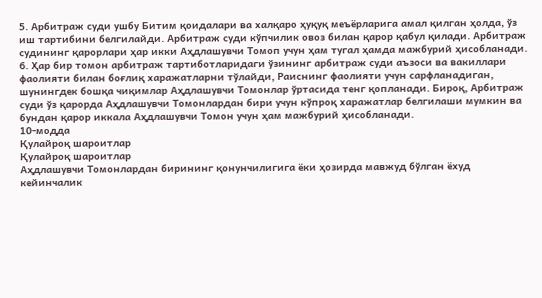5. Арбитраж суди ушбу Битим қоидалари ва халқаро ҳуқуқ меъёрларига амал қилган ҳолда, ўз иш тартибини белгилайди. Арбитраж суди кўпчилик овоз билан қарор қабул қилади. Арбитраж судининг қарорлари ҳар икки Аҳдлашувчи Томоп учун ҳам тугал ҳамда мажбурий ҳисобланади.
6. Ҳар бир томон арбитраж тартиботларидаги ўзининг арбитраж суди аъзоси ва вакиллари фаолияти билан боғлиқ харажатларни тўлайди, Раиснинг фаолияти учун сарфланадиган, шунингдек бошқа чиқимлар Аҳдлашувчи Томонлар ўртасида тенг қопланади. Бироқ, Арбитраж суди ўз қарорда Аҳдлашувчи Томонлардан бири учун кўпроқ харажатлар белгилаши мумкин ва бундан қарор иккала Аҳдлашувчи Томон учун ҳам мажбурий ҳисобланади.
10-модда
Қулайроқ шароитлар
Қулайроқ шароитлар
Аҳдлашувчи Томонлардан бирининг қонунчилигига ёки ҳозирда мавжуд бўлган ёхуд кейинчалик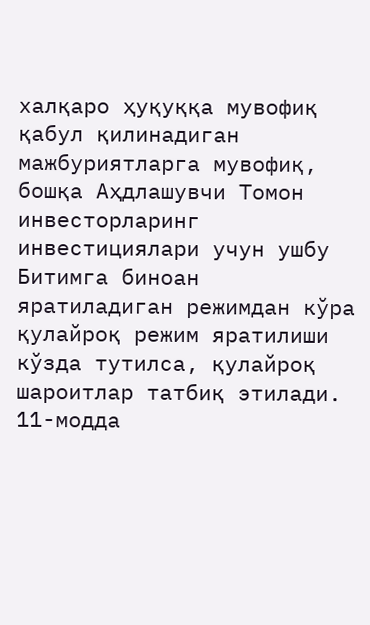халқаро ҳуқуққа мувофиқ қабул қилинадиган мажбуриятларга мувофиқ, бошқа Аҳдлашувчи Томон инвесторларинг инвестициялари учун ушбу Битимга биноан яратиладиган режимдан кўра қулайроқ режим яратилиши кўзда тутилса, қулайроқ шароитлар татбиқ этилади.
11-модда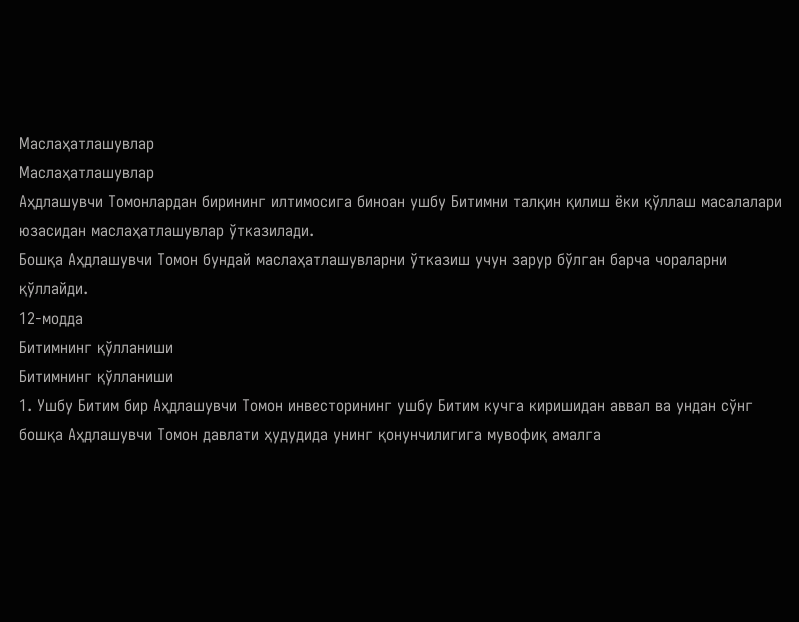Маслаҳатлашувлар
Маслаҳатлашувлар
Аҳдлашувчи Томонлардан бирининг илтимосига биноан ушбу Битимни талқин қилиш ёки қўллаш масалалари юзасидан маслаҳатлашувлар ўтказилади.
Бошқа Аҳдлашувчи Томон бундай маслаҳатлашувларни ўтказиш учун зарур бўлган барча чораларни қўллайди.
12-модда
Битимнинг қўлланиши
Битимнинг қўлланиши
1. Ушбу Битим бир Аҳдлашувчи Томон инвесторининг ушбу Битим кучга киришидан аввал ва ундан сўнг бошқа Аҳдлашувчи Томон давлати ҳудудида унинг қонунчилигига мувофиқ амалга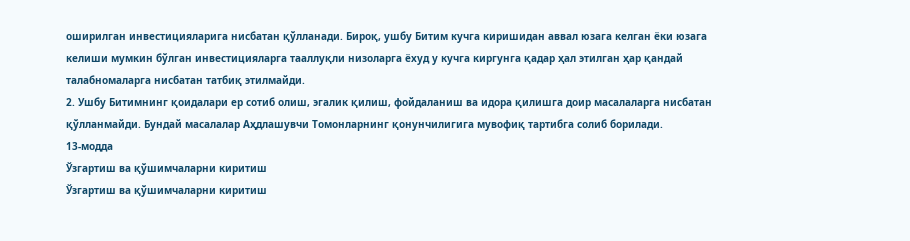оширилган инвестицияларига нисбатан қўлланади. Бироқ, ушбу Битим кучга киришидан аввал юзага келган ёки юзага келиши мумкин бўлган инвестицияларга тааллуқли низоларга ёхуд у кучга киргунга қадар ҳал этилган ҳар қандай талабномаларга нисбатан татбиқ этилмайди.
2. Ушбу Битимнинг қоидалари ер сотиб олиш, эгалик қилиш, фойдаланиш ва идора қилишга доир масалаларга нисбатан қўлланмайди. Бундай масалалар Аҳдлашувчи Томонларнинг қонунчилигига мувофиқ тартибга солиб борилади.
13-модда
Ўзгартиш ва қўшимчаларни киритиш
Ўзгартиш ва қўшимчаларни киритиш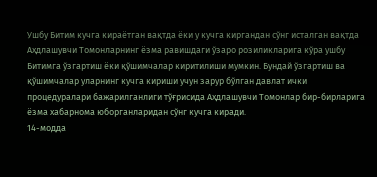Ушбу Битим кучга кираётган вақтда ёки у кучга киргандан сўнг исталган вақтда Аҳдлашувчи Томонларнинг ёзма равишдаги ўзаро розиликларига кўра ушбу Битимга ўзгартиш ёки қўшимчалар киритилиши мумкин. Бундай ўзгартиш ва қўшимчалар уларнинг кучга кириши учун зарур бўлган давлат ички процедуралари бажарилганлиги тўғрисида Аҳдлашувчи Томонлар бир-бирларига ёзма хабарнома юборганларидан сўнг кучга киради.
14-модда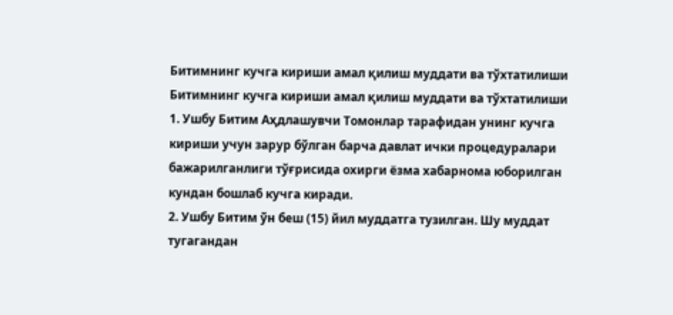Битимнинг кучга кириши амал қилиш муддати ва тўхтатилиши
Битимнинг кучга кириши амал қилиш муддати ва тўхтатилиши
1. Ушбу Битим Аҳдлашувчи Томонлар тарафидан унинг кучга кириши учун зарур бўлган барча давлат ички процедуралари бажарилганлиги тўғрисида охирги ёзма хабарнома юборилган кундан бошлаб кучга киради.
2. Ушбу Битим ўн беш (15) йил муддатга тузилган. Шу муддат тугагандан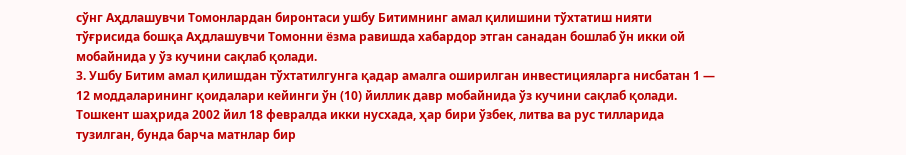сўнг Аҳдлашувчи Томонлардан биронтаси ушбу Битимнинг амал қилишини тўхтатиш нияти тўғрисида бошқа Аҳдлашувчи Томонни ёзма равишда хабардор этган санадан бошлаб ўн икки ой мобайнида у ўз кучини сақлаб қолади.
3. Ушбу Битим амал қилишдан тўхтатилгунга қадар амалга оширилган инвестицияларга нисбатан 1 — 12 моддаларининг қоидалари кейинги ўн (10) йиллик давр мобайнида ўз кучини сақлаб қолади.
Тошкент шаҳрида 2002 йил 18 февралда икки нусхада, ҳар бири ўзбек, литва ва рус тилларида тузилган, бунда барча матнлар бир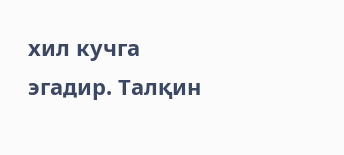хил кучга эгадир. Талқин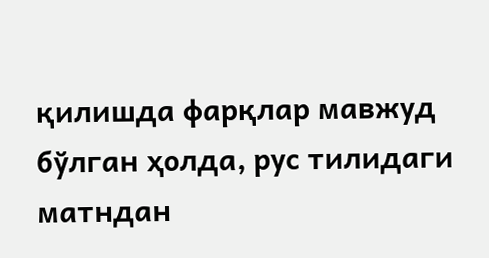қилишда фарқлар мавжуд бўлган ҳолда, рус тилидаги матндан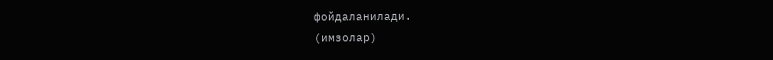фойдаланилади.
(имзолар)